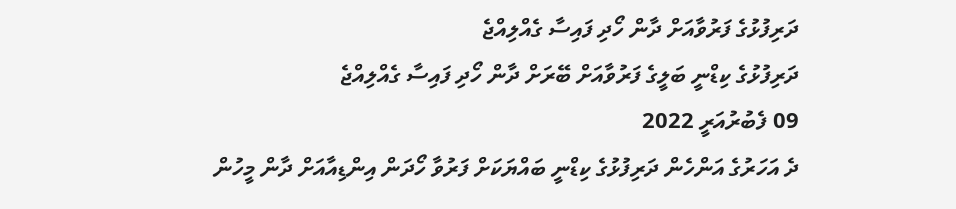ދަރިފުޅުގެ ފަރުވާއަށް ދާން ހޯދި ފައިސާ ގެއްލިއްޖެ
ދަރިފުޅުގެ ކިޑްނީ ބަލީގެ ފަރުވާއަށް ބޭރަށް ދާން ހޯދި ފައިސާ ގެއްލިއްޖެ
09 ފެބުރުއަރީ 2022
ދެ އަހަރުގެ އަންހެން ދަރިފުޅުގެ ކިޑްނީ ބައްޔަކަށް ފަރުވާ ހޯދަން އިންޑިއާއަށް ދާން މީހުން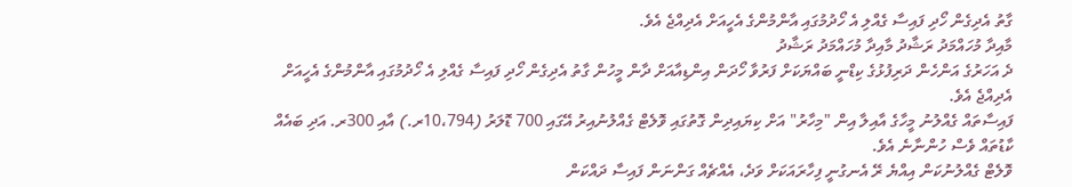ގާތު އެދިގެން ހޯދި ފައިސާ ގެއްލި އެ ހޯދުމުގައި އާންމުންގެ އެހީއަށް އެދިއްޖެ އެވެ.
މާއިދާ މުހައްމަދު ރަޝާދު މާއިދާ މުހައްމަދު ރަޝާދު
ދެ އަހަރުގެ އަންހެން ދަރިފުޅުގެ ކިޑްނީ ބައްޔަކަށް ފަރުވާ ހޯދަން އިންޑިއާއަށް ދާން މީހުން ގާތު އެދިގެން ހޯދި ފައިސާ ގެއްލި އެ ހޯދުމުގައި އާންމުންގެ އެހީއަށް އެދިއްޖެ އެވެ.
ފައިސާތައް ގެއްލުނު މީހާގެ އާއިލާ އިން "މިހާރު" އަށް ކިޔައިދިން ގޮތުގައި ވޮލެޓް ގެއްލުނުއިރު އޭގައި 700 ޑޮލަރު (10،794ރ.) އާއި 300ރ. އަދި ބައެއް ކާޑުތައް ވެސް ހުންނާނެ އެވެ.
ވޮލެޓް ގެއްލުނުކަން އިއްޔެ ރޭ އެނގުނީ ފިހާރައަކަށް ވަދެ، އެއްޗެއް ގަންނަން ފައިސާ ދައްކަން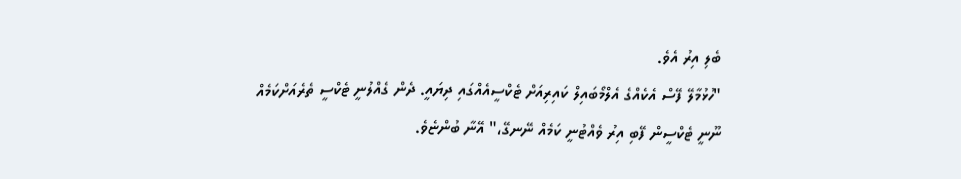ބެލި އިރު އެވެ.
"ހުޅުމާލޭ ފޭސް އެކެއްގެ އެލްމޯބައިލް ކައިރިއަށް ޓެކްސީއެއްގައި ދިޔައީ. ދެން ގެއްލުނީ ޓެކްސީ ތެރެއަށްކަމެއް ނޫނީ ޓެކްސީން ފޭބި އިރު ވެއްޓުނީ ކަމެއް ނޭނގޭ،" އޭނާ ބުންޏެވެ.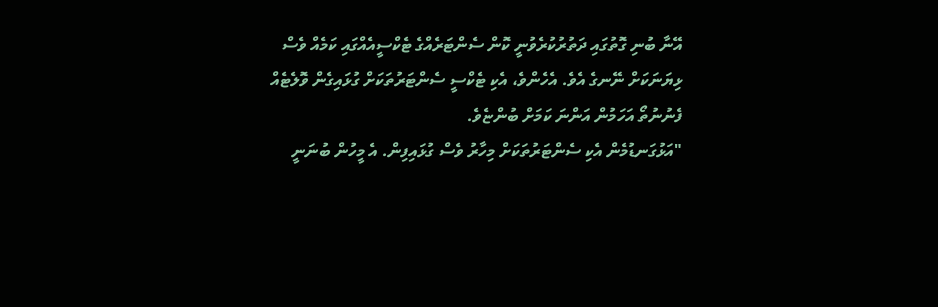އޭނާ ބުނި ގޮތުގައި ދަތުރުކުރެވުނީ ކޮން ސެންޓަރެއްގެ ޓެކްސީއެއްގައި ކަމެއް ވެސް ޅިޔަނަކަށް ނޭނގެ އެވެ. އެހެންވެ، އެކި ޓެކްސީ ސެންޓަރުތަކަށް ގުޅައިގެން ވޮލެޓެއް ފެނުނުތޯ އަހަމުން އަންނަ ކަމަށް ބުންޏެވެ.
"އަޅުގަނޑުމެން އެކި ސެންޓަރުތަކަށް މިހާރު ވެސް ގުޅައިފިން. އެ މީހުން ބުނަނީ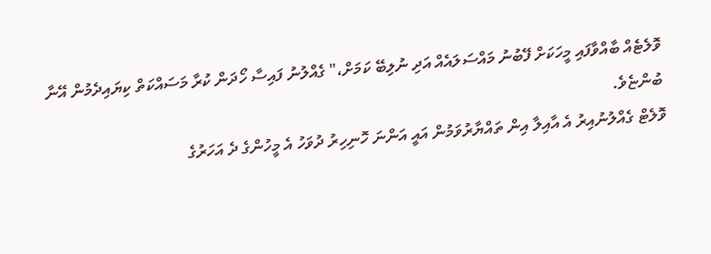ވޮލެޓެއް ބާއްވާފައި މީހަކަށް ފޭބުނު މައްސަލައެއް އަދި ނުލިބޭ ކަމަށް،" ގެއްލުނު ފައިސާ ހޯދަން ކުރާ މަސައްކަތް ކިޔައިދެމުން އޭނާ ބުންޏެވެ.
ވޮލެޓް ގެއްލުނުއިރު އެ އާއިލާ އިން ތައްޔާރުވަމުން އައީ އަންނަ ހޮނިހިރު ދުވަހު އެ މީހުންގެ ދެ އަހަރުގެ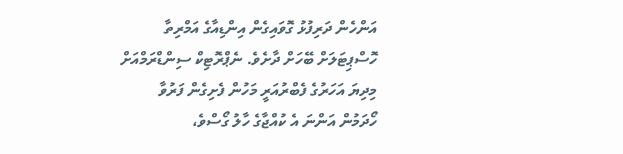އަންހެން ދަރިފުޅު ގޮވައިގެން އިންޑިއާގެ އަމްރިތާ ހޮސްޕިޓަލަށް ބޭހަށް ދާށެވެ. ނެޕްރޮޓިކް ސިންޑްރަމްއަށް މިދިޔަ އަހަރުގެ ފެބްރުއަރީ މަހުން ފެށިގެން ފަރުވާ ހޯދަމުން އަންނަ އެ ކުއްޖާގެ ހާލު ގޯސްވެ،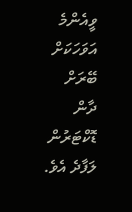ވީއެންމެ އަވަހަކަށް ބޭރަށް ދާން ޑޮކްޓަރުން ލަފާދެ އެވެ.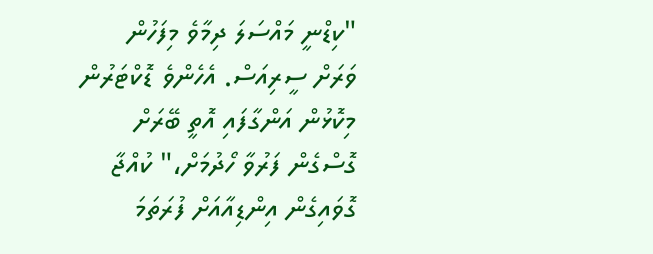"ކިޑްނީ މައްސަލަ ދިމާވެ މިފަހުން ވަރަށް ސީރިއަސް. އެހެންވެ ޑޮކްޓަރުން މިކޮޅުން އަންގާފައި އޮތީ ބޭރަށް ގޮސްގެން ފަރުވާ ހޯދުމަށް،" ކުއްޖާ ގޮވައިގެން އިންޑިއާއަށް ފުރަތަމަ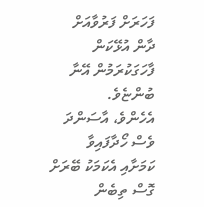ފަހަރަށް ފަރުވާއަށް ދާން އުޅޭކަން ފާހަގަކުރަމުން އޭނާ ބުންޏެވެ.
އެހެންވެ، އާސަންދަ ވެސް ހޯދާފައިވާ ކަމަށާއި އެކަމަކު ބޭރަށް ގޮސް ތިބެން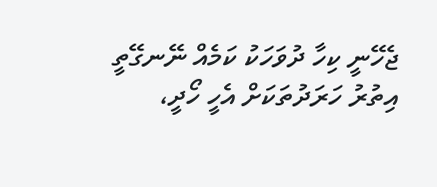ޖެހޭނީ ކިހާ ދުވަހަކު ކަމެއް ނޭނގޭތީ އިތުރު ހަރަދުތަކަށް އެހީ ހޯދީ،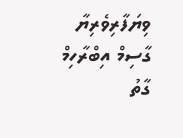ވިޔަފާރިވެރިޔާ ގާސިމް އިބްރާހިމް ގާތު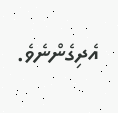އެދިގެންނެވެ.